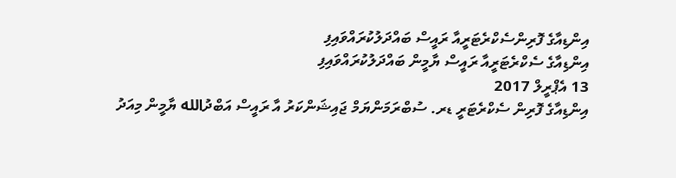އިންޑިއާގެ ފޮރިންސެކްރެޓަރީއާ ރައީސް ބައްދަލުކުރައްވައިފި
އިންޑިއާގެ ސެކްރެޓަރީއާ ރައީސް ޔާމީން ބައްދަލުކުރައްވައިފި
13 އެޕްރީލް 2017
އިންޑިއާގެ ފޮރިން ސެކްރެޓަރީ ޑރ. ސުބްރަމަންޔަމް ޖައިޝަންކަރު އާ ރައީސް އަބްދުالله ޔާމީން މިއަދު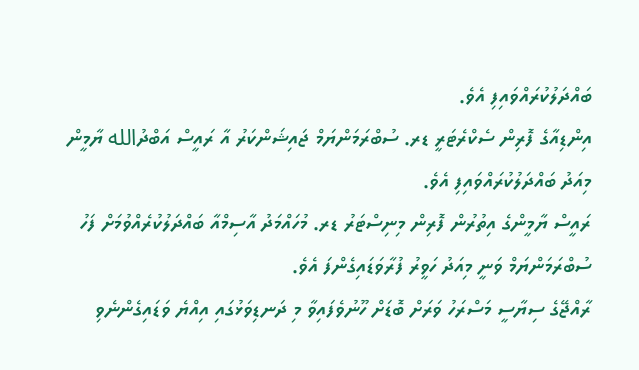ބައްދަލުކުރައްވައިފި އެވެ.
އިންޑިއާގެ ފޮރިން ސެކްރެޓަރީ ޑރ. ސުބްރަމަންޔަމް ޖައިޝަންކަރު އާ ރައީސް އަބްދުالله ޔާމީން މިއަދު ބައްދަލުކުރައްވައިފި އެވެ.
ރައީސް ޔާމީންގެ އިތުރުން ފޮރިން މިނިސްޓަރު ޑރ. މުހައްމަދު އާސިމްއާ ބައްދަލުކުރެއްވުމަށް ފަހު ސުބްރަމަންޔަމް ވަނީ މިއަދު ހަވީރު ފުރާވަޑައިގެންފަ އެވެ.
ރާއްޖޭގެ ސިޔާސީ މަސްރަހު ވަރަށް ބޮޑަށް ހޫނުވެފައިވާ މި ދަނޑިވަޅުގައި އިއްޔެ ވަޑައިގެންނެވި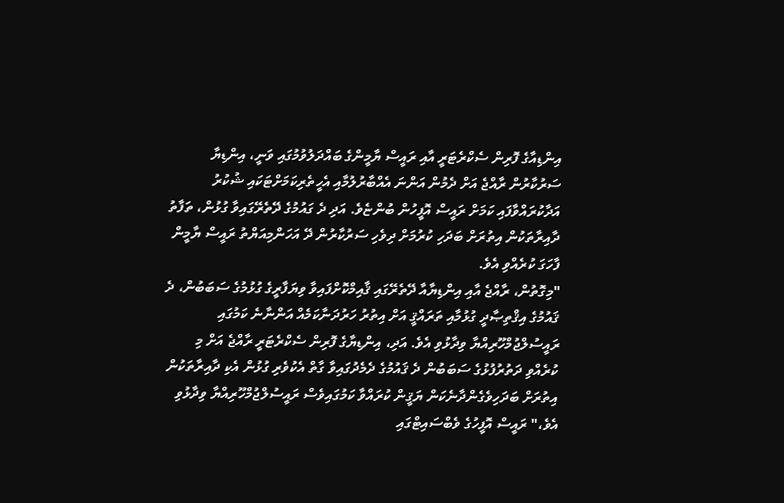އިންޑިއާގެ ފޮރިން ސެކްރެޓަރީ އާއި ރައީސް ޔާމީންގެ ބައްދަލުވުމުގައި ވަނީ، އިންޑިޔާ ސަރުކާރުން ރާއްޖެ އަށް ދެމުން އަންނަ އެއްބާރުލުމާއި އެހީތެރިކަމަށްޓަކައި ޝުކުރު އަދާކުރައްވާފައި ކަމަށް ރައީސް އޮފީހުން ބުންޏެވެ. އަދި ދެ ގައުމުގެ ދޭތެރޭގައިވާ ގުޅުން، ތަފާތު ދާއިރާތަކުން އިތުރަށް ބަދަހި ކުރުމަށް ދިވެހި ސަރުކާރުން ދޭ އަހަންމިއަޔްތު ރައީސް ޔާމީން ފާހަގަ ކުރެއްވި އެވެ.
"މިގޮތުން، ރާއްޖެ އާއި އިންޑިޔާއާ ދޭތެރޭގައި ޤާއިމްކޮށްފައިވާ ވިޔަފާރީގެ ގުޅުމުގެ ސަބަބުން، ދެ ޤައުމުގެ އިޤްތިޞާދީ ގުޅުމާއި ތަރައްޤީ އަށް އިތުރު ހަރުދަނާކަމެއް އަންނާނެ ކަމުގައި ރައީސުލްޖުމްހޫރިއްޔާ ވިދާޅުވި އެވެ. އަދި، އިންޑިޔާގެ ފޮރިން ސެކްރެޓަރީ ރާއްޖެ އަށް މި ކުރެއްވި ދަތުރުފުޅުގެ ސަބަބުން ދެ ޤައުމުގެ ދެމެދުގައިވާ ގާތް އެކުވެރި ގުޅުން އެކި ދާއިރާތަކުން އިތުރަށް ބަދަހިވެގެންދާނެކަން ޔަޤީން ކުރައްވާ ކަމުގައިވެސް ރައީސުލްޖުމްހޫރިއްޔާ ވިދާޅުވި އެވެ،" ރައީސް އޮފީހުގެ ވެބްސައިޓްގައި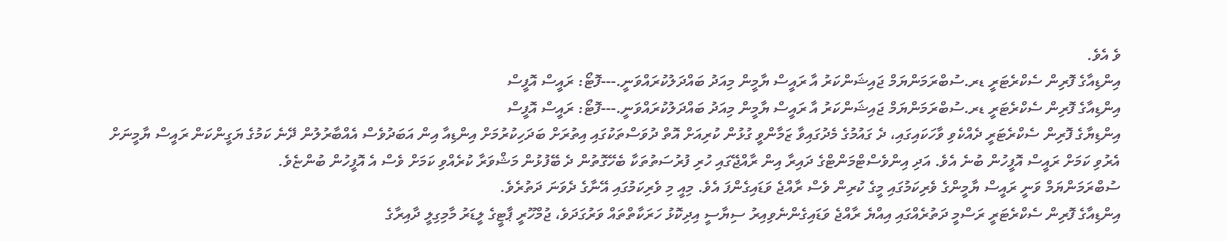ވެ އެވެ.
އިންޑިއާގެ ފޮރިން ސެކްރެޓަރީ ޑރ.ސުބްރަމަންޔަމް ޖައިޝަންކަރު އާ ރައީސް ޔާމީން މިއަދު ބައްދަލުކުރައްވަނީ.---ފޮޓޯ: ރައީސް އޮފީސް
އިންޑިއާގެ ފޮރިން ސެކްރެޓަރީ ޑރ.ސުބްރަމަންޔަމް ޖައިޝަންކަރު އާ ރައީސް ޔާމީން މިއަދު ބައްދަލުކުރައްވަނީ.---ފޮޓޯ: ރައީސް އޮފީސް
އިންޑިޔާގެ ފޮރިން ސެކްރެޓަރީ ދެއްކެވި ވާހަކައިގައި، ދެ ގައުމުގެ މެދުގައިވާ ޒަމާންވީ ގުޅުން ކުރިއަށް އޮތް ދުވަސްތަކުގައި އިތުރަށް ބަދަހިކުރުމަށް އިންޑިއާ އިން އަބަދުވެސް އެއްބާރުލުން ދޭނެ ކަމުގެ ޔަގީންކަން ރައީސް ޔާމީނަށް އެރުވި ކަމަށް ރައީސް އޮފީހުން ބުނެ އެވެ. އަދި އިންވެސްޓްމަންޓްގެ ދައިރާ އިން ރާއްޖޭގައި ހުރި ފުރުސަތުތަކާ ބެހޭގޮތުން ދެ ބޭފުޅުން މަޝްވަރާ ކުރެއްވި ކަމަށް ވެސް އެ އޮފީހުން ބުންޏެވެ.
ސުބްރަމަންޔަމް ވަނީ ރައީސް ޔާމީންގެ ވެރިކަމުގައި މީގެ ކުރިން ވެސް ރާއްޖެ ވަޑައިގެންފަ އެވެ. މިއީ މި ވެރިކަމުގައި އޭނާގެ ދެވަނަ ދަތުރެވެ.
އިންޑިއާގެ ފޮރިން ސެކްރެޓަރީ ރަސްމީ ދަތުރެއްގައި އިއްޔެ ރާއްޖެ ވަޑައިގެންނެވިއިރު ސިޔާސީ އިދިކޮޅު ހަރަކާތްތައް ވަރުގަދަވެ، ޖުމްހޫރީ ޕާޓީގެ ލީޑަރު މާމިގިލީ ދާއިރާގެ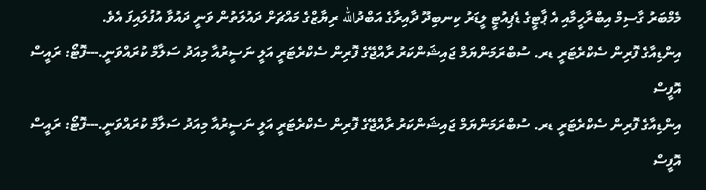މެމްބަރު ގާސިމް އިބްރާހީމާއި އެ ޕާޓީގެ ޑެޕިއުޓީ ލީޑަރު ކިނބިދޫ ދާއިރާގެ އަބްދުالله ރިޔާޒްގެ މައްޗަށް ދައުލަތުން ވަނީ ދައުވާ އުފުލައިފަ އެވެ.
އިންޑިއާގެ ފޮރިން ސެކްރެޓަރީ ޑރ. ސުބްރަމަންޔަމް ޖައިޝަންކަރު ރާއްޖޭގެ ފޮރިން ސެކްރެޓަރީ އަލީ ނަސީރުއާ މިއަދު ސަލާމް ކުރައްވަނީ.---ފޮޓޯ: ރައީސް އޮފީސް
އިންޑިއާގެ ފޮރިން ސެކްރެޓަރީ ޑރ. ސުބްރަމަންޔަމް ޖައިޝަންކަރު ރާއްޖޭގެ ފޮރިން ސެކްރެޓަރީ އަލީ ނަސީރުއާ މިއަދު ސަލާމް ކުރައްވަނީ.---ފޮޓޯ: ރައީސް އޮފީސް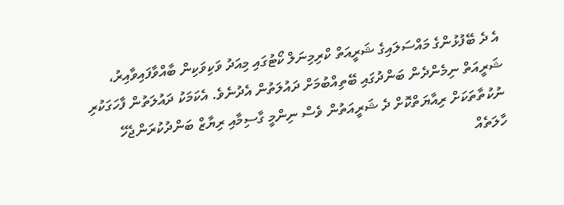އެ ދެ ބޭފުޅުންގެ މައްސަލައިގެ ޝަރީއަތް ކްރިމިނަލް ކޯޓުގައި މިއަދު ވަކިވަކިން ބާއްވާފައިވާއިރު، ޝަރީއަތް ނިމެންދެން ބަންދުގައި ބޭތިއްބުމަށް ދައުލަތުން އެދުނެވެ. އެކަމަކު ދައުލަތުން ފާހަގަކުރި ނުކުތާތަކަށް ރިއާޔަތްކޮށް ދެ ޝަރީއަތުން ވެސް ނިންމީ ގާސިމާއި ރިޔާޒް ބަންދުކުރަންޖެހޭ ހާލަތެއް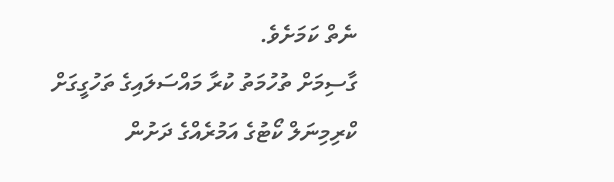ނެތް ކަމަށެވެ.
ގާސިމަށް ތުހުމަތު ކުރާ މައްސަލައިގެ ތަހުގީގަށް ކްރިމިނަލް ކޯޓުގެ އަމުރެއްގެ ދަށުން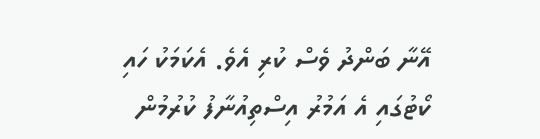އޭނާ ބަންދު ވެސް ކުރި އެވެ. އެކަމަކު ހައި ކޯޓުގައި އެ އަމުރު އިސްތިއުނާފު ކުރުމުން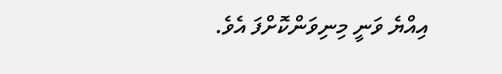އިއްޔެ ވަނީ މިނިވަންކޮށްފަ އެވެ.